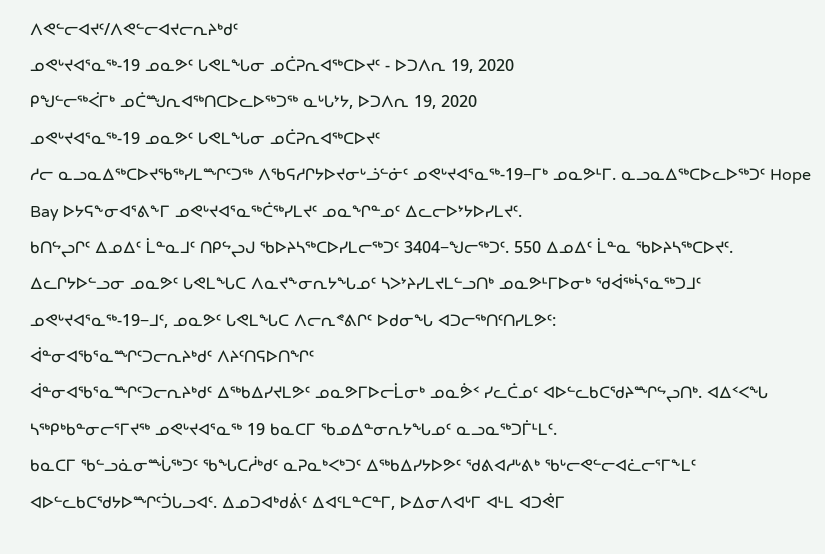ᐱᕙᓪᓕᐊᔪᑦ/ᐱᕙᓪᓕᐊᔪᓕᕆᔨᒃᑯᑦ
ᓄᕙᒡᔪᐊᕐᓇᖅ-19 ᓄᓇᕗᑦ ᒐᕙᒪᖓᓂ ᓄᑖᕈᕆᐊᖅᑕᐅᔪᑦ - ᐅᑐᐱᕆ 19, 2020
ᑭᖑᓪᓕᖅᐹᒥᒃ ᓄᑖᙳᕆᐊᖅᑎᑕᐅᓚᐅᖅᑐᖅ ᓇᒡᒐᔾᔭ, ᐅᑐᐱᕆ 19, 2020
ᓄᕙᒡᔪᐊᕐᓇᖅ-19 ᓄᓇᕗᑦ ᒐᕙᒪᖓᓂ ᓄᑖᕈᕆᐊᖅᑕᐅᔪᑦ
ᓱᓕ ᓇᓗᓇᐃᖅᑕᐅᔪᖃᖅᓯᒪᙱᑦᑐᖅ ᐱᖃᕋᓱᒋᔭᐅᔪᓂᒡᓘᓪᓃᑦ ᓄᕙᒡᔪᐊᕐᓇᖅ-19−ᒥᒃ ᓄᓇᕗᒻᒥ. ᓇᓗᓇᐃᖅᑕᐅᓚᐅᖅᑐᑦ Hope Bay ᐅᔭᕋᖕᓂᐊᕐᕕᖕᒥ ᓄᕙᒡᔪᐊᕐᓇᖅᑖᖅᓯᒪᔪᑦ ᓄᓇᖏᓐᓄᑦ ᐃᓚᓕᐅᔾᔭᐅᓯᒪᔪᑦ.
ᑲᑎᖦᖢᒋᑦ ᐃᓄᐃᑦ ᒫᓐᓇᒧᑦ ᑎᑭᖦᖢᒍ ᖃᐅᔨᓴᖅᑕᐅᓯᒪᓕᖅᑐᑦ 3404−ᖑᓕᖅᑐᑦ. 550 ᐃᓄᐃᑦ ᒫᓐᓇ ᖃᐅᔨᓴᖅᑕᐅᔪᑦ.
ᐃᓚᒋᔭᐅᓪᓗᓂ ᓄᓇᕗᑦ ᒐᕙᒪᖓᑕ ᐱᓇᔪᖕᓂᕆᔭᖓᓄᑦ ᓴᐳᔾᔨᓯᒪᔪᒪᓪᓗᑎᒃ ᓄᓇᕗᒻᒥᐅᓂᒃ ᖁᐋᖅᓵᕐᓇᖅᑐᒧᑦ ᓄᕙᒡᔪᐊᕐᓇᖅ-19−ᒧᑦ, ᓄᓇᕗᑦ ᒐᕙᒪᖓᑕ ᐱᓕᕆᕝᕕᒋᑦ ᐅᑯᓂᖓ ᐊᑐᓕᖅᑎᑦᑎᓯᒪᕗᑦ:
ᐋᓐᓂᐊᖃᕐᓇᙱᑦᑐᓕᕆᔨᒃᑯᑦ ᐱᔨᑦᑎᕋᐅᑎᖏᑦ
ᐋᓐᓂᐊᖃᕐᓇᙱᑦᑐᓕᕆᔨᒃᑯᑦ ᐃᖅᑲᐃᓯᔪᒪᕗᑦ ᓄᓇᕗᒥᐅᓕᒫᓂᒃ ᓄᓇᕘᑉ ᓯᓚᑖᓄᑦ ᐊᐅᓪᓚᑲᑕᖁᔨᙱᖦᖢᑎᒃ. ᐊᐃᑉᐸᖓ ᓴᖅᑭᒃᑲᓐᓂᓕᕐᒥᔪᖅ ᓄᕙᒡᔪᐊᕐᓇᖅ 19 ᑲᓇᑕᒥ ᖃᓄᐃᓐᓂᕆᔭᖓᓄᑦ ᓇᓗᓇᖅᑐᒦᒻᒪᑦ.
ᑲᓇᑕᒥ ᖃᓪᓗᓈᓂᙶᖅᑐᑦ ᖃᖓᑕᓲᒃᑯᑦ ᓇᕈᓇᒃᐸᒃᑐᑦ ᐃᖅᑲᐃᓯᔭᐅᕗᑦ ᖁᕕᐊᓱᒡᕕᒃ ᖃᒡᓕᕙᓪᓕᐊᓛᓕᕐᒥᖕᒪᑦ ᐊᐅᓪᓚᑲᑕᖁᔭᐅᙱᑦᑑᒐᓗᐊᑦ. ᐃᓄᑐᐊᒃᑯᕖᑦ ᐃᐊᑦᒪᓐᑕᓐᒥ, ᐅᐃᓂᐱᐊᒡᒥ ᐊᒻᒪ ᐊᑐᕚᒥ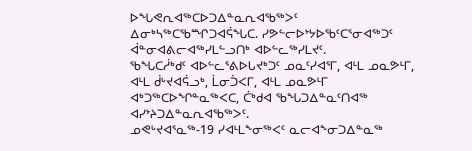ᐅᖓᕙᕆᐊᖅᑕᐅᑐᐃᓐᓇᕆᐊᖃᖅᐳᑦ ᐃᓂᒃᓴᖅᑕᖃᙱᑐᐊᕌᖓᑕ. ᓯᕗᓪᓕᐅᔾᔭᐅᖃᑦᑕᕐᓂᐊᖅᑐᑦ ᐋᓐᓂᐊᕕᓕᐊᖅᓯᒪᓪᓗᑎᒃ ᐊᐅᓪᓚᖅᓯᒪᔪᑦ.
ᖃᖓᑕᓲᒃᑯᑦ ᐊᐅᓪᓚᕐᕕᐅᒐᔪᒃᑐᑦ ᓄᓇᑦᓯᐊᕐᒥ, ᐊᒻᒪ ᓄᓇᕗᒻᒥ, ᐊᒻᒪ ᑰᒡᔪᐊᕌᓗᒃ, ᒫᓂᑑᐸᒥ, ᐊᒻᒪ ᓄᓇᕗᒻᒥ ᐊᒃᑐᖅᑕᐅᖏᓐᓇᖅᐸᑕ, ᑖᒃᑯᐊ ᖃᖓᑐᐃᓐᓇᑦᑎᐊᖅ ᐊᓯᔾᔨᑐᐃᓐᓇᕆᐊᖃᖅᐳᑦ.
ᓄᕙᒡᔪᐊᕐᓇᖅ-19 ᓯᐊᒻᒪᖕᓂᖅᐸᑦ ᓇᓕᐊᖕᓂᑐᐃᓐᓇᖅ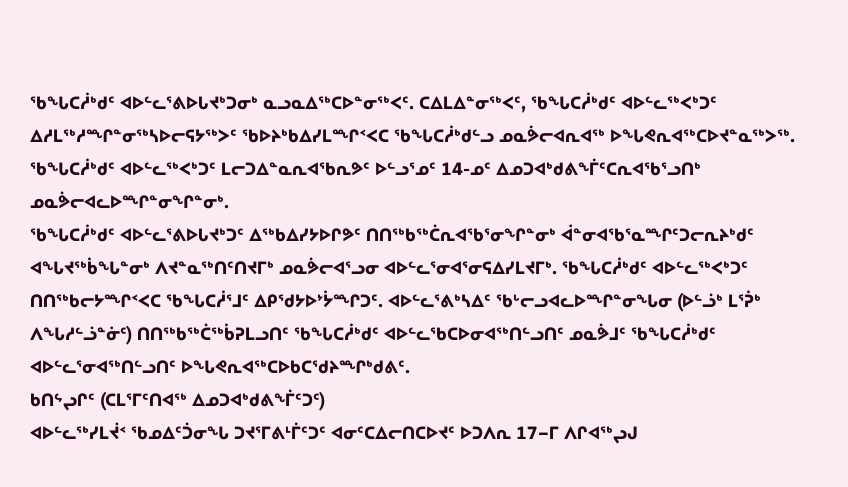ᖃᖓᑕᓲᒃᑯᑦ ᐊᐅᓪᓚᕐᕕᐅᒐᔪᒃᑐᓂᒃ ᓇᓗᓇᐃᖅᑕᐅᓐᓂᖅᐸᑦ. ᑕᐃᒪᐃᓐᓂᖅᐸᑦ, ᖃᖓᑕᓲᒃᑯᑦ ᐊᐅᓪᓚᖅᐸᒃᑐᑦ ᐃᓱᒪᖅᓱᙱᓐᓂᖅᓴᐅᓕᕋᔭᖅᐳᑦ ᖃᐅᔨᒃᑲᐃᓯᒪᙱᑉᐸᑕ ᖃᖓᑕᓲᒃᑯᓪᓗ ᓄᓇᕘᓕᐊᕆᐊᖅ ᐅᖓᕙᕆᐊᖅᑕᐅᔪᓐᓇᖅᐳᖅ. ᖃᖓᑕᓲᒃᑯᑦ ᐊᐅᓪᓚᖅᐸᒃᑐᑦ ᒪᓕᑐᐃᓐᓇᕆᐊᖃᕆᕗᑦ ᐅᓪᓗᕐᓄᑦ 14-ᓄᑦ ᐃᓄᑐᐊᒃᑯᕕᖕᒦᑦᑕᕆᐊᖃᕐᓗᑎᒃ ᓄᓇᕘᓕᐊᓚᐅᙱᓐᓂᖏᓐᓂᒃ.
ᖃᖓᑕᓲᒃᑯᑦ ᐊᐅᓪᓚᕐᕕᐅᒐᔪᒃᑐᑦ ᐃᖅᑲᐃᓯᔭᐅᒋᕗᑦ ᑎᑎᖅᑲᖅᑖᕆᐊᖃᕐᓂᖏᓐᓂᒃ ᐋᓐᓂᐊᖃᕐᓇᙱᑦᑐᓕᕆᔨᒃᑯᑦ ᐊᖓᔪᖅᑳᖓᓐᓂᒃ ᐱᔪᓐᓇᖅᑎᑦᑎᔪᒥᒃ ᓄᓇᕘᓕᐊᕐᓗᓂ ᐊᐅᓪᓚᕐᓂᐊᕐᓂᕋᐃᓯᒪᔪᒥᒃ. ᖃᖓᑕᓲᒃᑯᑦ ᐊᐅᓪᓚᖅᐸᒃᑐᑦ ᑎᑎᖅᑲᓕᔭᙱᑉᐸᑕ ᖃᖓᑕᓲᕐᒧᑦ ᐃᑭᖁᔭᐅᔾᔮᙱᑐᑦ. ᐊᐅᓪᓚᕐᕕᒃᓴᐃᑦ ᖃᒡᓕᓗᐊᓚᐅᙱᓐᓂᖓᓂ (ᐅᓪᓘᒃ ᒪᕐᕉᒃ ᐱᖓᓱᓪᓘᓐᓃᑦ) ᑎᑎᖅᑲᖅᑖᖅᑳᕈᒪᓗᑎᑦ ᖃᖓᑕᓲᒃᑯᑦ ᐊᐅᓪᓚᖃᑕᐅᓂᐊᖅᑎᓪᓗᑎᑦ ᓄᓇᕘᒧᑦ ᖃᖓᑕᓲᒃᑯᑦ ᐊᐅᓪᓚᕐᓂᐊᖅᑎᓪᓗᑎᑦ ᐅᖓᕙᕆᐊᖅᑕᐅᑲᑕᖁᔨᙱᒃᑯᕕᑦ.
ᑲᑎᖦᖢᒋᑦ (ᑕᒪᕐᒥᑦᑎᐊᖅ ᐃᓄᑐᐊᒃᑯᕕᖕᒦᑦᑐᑦ)
ᐊᐅᓪᓚᖅᓯᒪᔫᑉ ᖃᓄᐃᑦᑑᓂᖓ ᑐᔪᕐᒥᕕᒻᒦᑦᑐᑦ ᐊᓂᑦᑕᐃᓕᑎᑕᐅᔪᑦ ᐅᑐᐱᕆ 17−ᒥ ᐱᒋᐊᖅᖢᒍ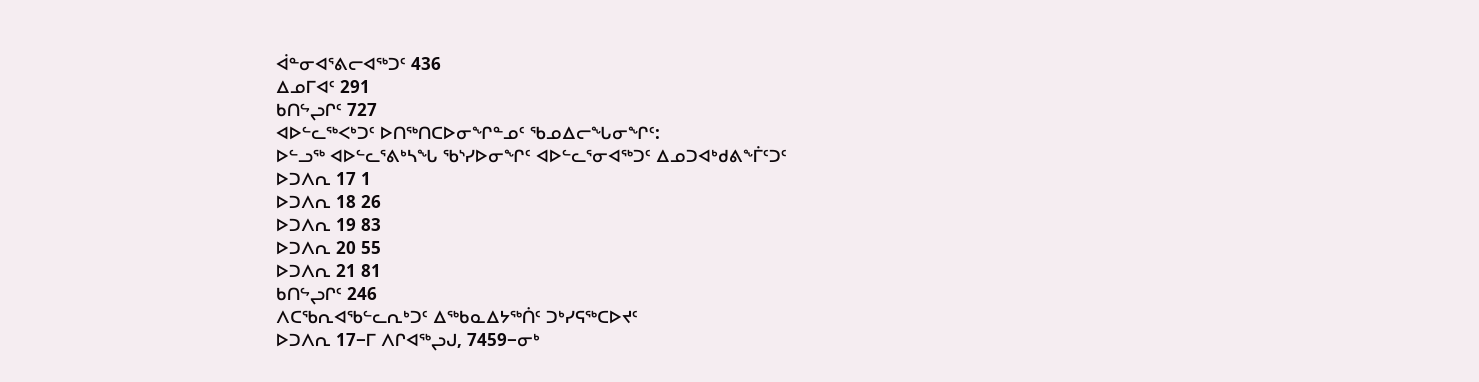ᐋᓐᓂᐊᕐᕕᓕᐊᖅᑐᑦ 436
ᐃᓄᒥᐊᑦ 291
ᑲᑎᖦᖢᒋᑦ 727
ᐊᐅᓪᓚᖅᐸᒃᑐᑦ ᐅᑎᖅᑎᑕᐅᓂᖏᓐᓄᑦ ᖃᓄᐃᓕᖓᓂᖏᑦ:
ᐅᓪᓗᖅ ᐊᐅᓪᓚᕐᕕᒃᓴᖓ ᖃᔅᓯᐅᓂᖏᑦ ᐊᐅᓪᓚᕐᓂᐊᖅᑐᑦ ᐃᓄᑐᐊᒃᑯᕕᖕᒦᑦᑐᑦ
ᐅᑐᐱᕆ 17 1
ᐅᑐᐱᕆ 18 26
ᐅᑐᐱᕆ 19 83
ᐅᑐᐱᕆ 20 55
ᐅᑐᐱᕆ 21 81
ᑲᑎᖦᖢᒋᑦ 246
ᐱᑕᖃᕆᐊᖃᓪᓚᕆᒃᑐᑦ ᐃᖅᑲᓇᐃᔭᖅᑏᑦ ᑐᒃᓯᕋᖅᑕᐅᔪᑦ
ᐅᑐᐱᕆ 17−ᒥ ᐱᒋᐊᖅᖢᒍ, 7459−ᓂᒃ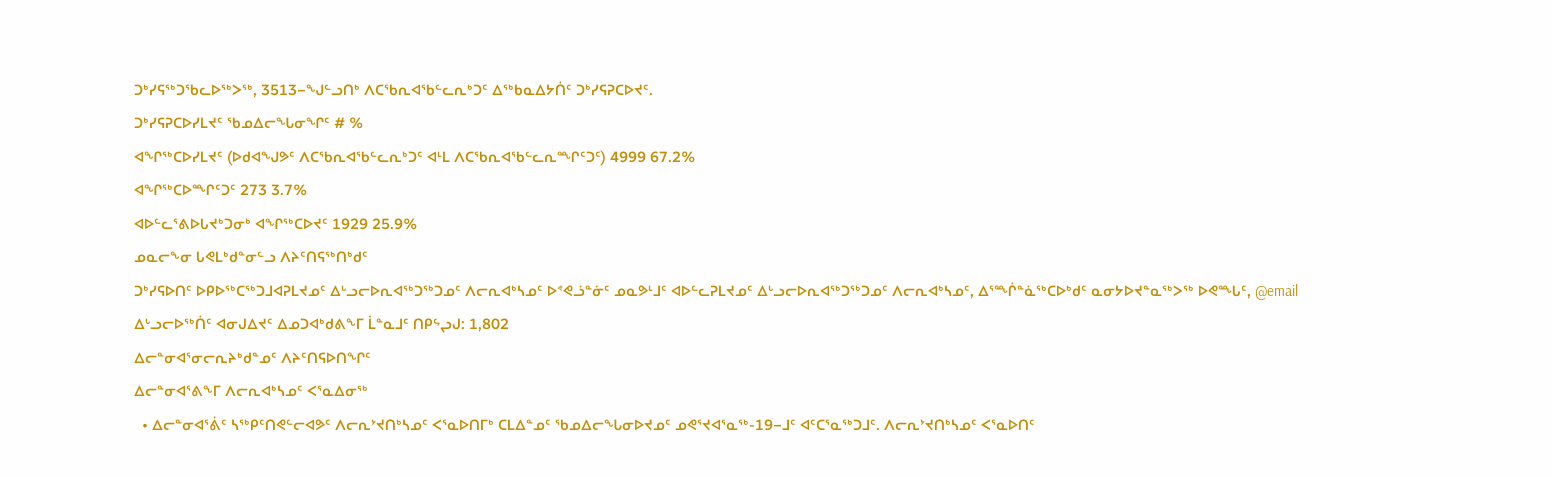ᑐᒃᓯᕋᖅᑐᖃᓚᐅᖅᐳᖅ, 3513−ᖑᓪᓗᑎᒃ ᐱᑕᖃᕆᐊᖃᓪᓚᕆᒃᑐᑦ ᐃᖅᑲᓇᐃᔭᑏᑦ ᑐᒃᓯᕋᕈᑕᐅᔪᑦ.
ᑐᒃᓯᕋᕈᑕᐅᓯᒪᔪᑦ ᖃᓄᐃᓕᖓᓂᖏᑦ # %
ᐊᖏᖅᑕᐅᓯᒪᔪᑦ (ᐅᑯᐊᖑᕗᑦ ᐱᑕᖃᕆᐊᖃᓪᓚᕆᒃᑐᑦ ᐊᒻᒪ ᐱᑕᖃᕆᐊᖃᓪᓚᕆᙱᑦᑐᑦ) 4999 67.2%
ᐊᖏᖅᑕᐅᙱᑦᑐᑦ 273 3.7%
ᐊᐅᓪᓚᕐᕕᐅᒐᔪᒃᑐᓂᒃ ᐊᖏᖅᑕᐅᔪᑦ 1929 25.9%
ᓄᓇᓕᖕᓂ ᒐᕙᒪᒃᑯᓐᓂᓪᓗ ᐱᔨᑦᑎᕋᖅᑎᒃᑯᑦ
ᑐᒃᓯᕋᐅᑎᑦ ᐅᑭᐅᖅᑕᖅᑐᒧᐊᕈᒪᔪᓄᑦ ᐃᒡᓗᓕᐅᕆᐊᖅᑐᖅᑐᓄᑦ ᐱᓕᕆᐊᒃᓴᓄᑦ ᐅᕝᕙᓘᓐᓃᑦ ᓄᓇᕗᒻᒧᑦ ᐊᐅᓪᓚᕈᒪᔪᓄᑦ ᐃᒡᓗᓕᐅᕆᐊᖅᑐᖅᑐᓄᑦ ᐱᓕᕆᐊᒃᓴᓄᑦ, ᐃᕐᙲᓐᓈᖅᑕᐅᒃᑯᑦ ᓇᓂᔭᐅᔪᓐᓇᖅᐳᖅ ᐅᕙᙵᑦ, @email
ᐃᒡᓗᓕᐅᖅᑏᑦ ᐊᓂᒍᐃᔪᑦ ᐃᓄᑐᐊᒃᑯᕕᖕᒥ ᒫᓐᓇᒧᑦ ᑎᑭᖦᖢᒍ: 1,802
ᐃᓕᓐᓂᐊᕐᓂᓕᕆᔨᒃᑯᓐᓄᑦ ᐱᔨᑦᑎᕋᐅᑎᖏᑦ
ᐃᓕᓐᓂᐊᕐᕕᖕᒥ ᐱᓕᕆᐊᒃᓴᓄᑦ ᐸᕐᓇᐃᓂᖅ
  • ᐃᓕᓐᓂᐊᕐᕖᑦ ᓴᖅᑭᑦᑎᕙᓪᓕᐊᕗᑦ ᐱᓕᕆᔾᔪᑎᒃᓴᓄᑦ ᐸᕐᓇᐅᑎᒥᒃ ᑕᒪᐃᓐᓄᑦ ᖃᓄᐃᓕᖓᓂᐅᔪᓄᑦ ᓄᕙᕐᔪᐊᕐᓇᖅ-19−ᒧᑦ ᐊᑦᑕᕐᓇᖅᑐᒧᑦ. ᐱᓕᕆᔾᔪᑎᒃᓴᓄᑦ ᐸᕐᓇᐅᑎᑦ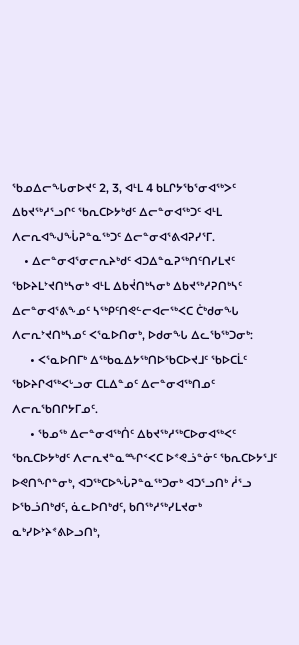ᖃᓄᐃᓕᖓᓂᐅᔪᑦ 2, 3, ᐊᒻᒪ 4 ᑲᒪᒋᔭᖃᕐᓂᐊᖅᐳᑦ ᐃᑲᔪᖅᓱᕐᓗᒋᑦ ᖃᕆᑕᐅᔭᒃᑯᑦ ᐃᓕᓐᓂᐊᖅᑐᑦ ᐊᒻᒪ ᐱᓕᕆᐊᖑᖔᕈᓐᓇᖅᑐᑦ ᐃᓕᓐᓂᐊᕐᕕᐊᕈᓯᕐᒥ.
    • ᐃᓕᓐᓂᐊᕐᓂᓕᕆᔨᒃᑯᑦ ᐊᑐᐃᓐᓇᕈᖅᑎᑦᑎᓯᒪᔪᑦ ᖃᐅᔨᒪᔾᔪᑎᒃᓴᓂᒃ ᐊᒻᒪ ᐃᑲᔫᑎᒃᓴᓂᒃ ᐃᑲᔪᖅᓱᕈᑎᒃᓴᑦ ᐃᓕᓐᓂᐊᕐᕕᖕᓄᑦ ᓴᖅᑭᑦᑎᕙᓪᓕᐊᓕᖅᐸᑕ ᑖᒃᑯᓂᖓ ᐱᓕᕆᔾᔪᑎᒃᓴᓄᑦ ᐸᕐᓇᐅᑎᓂᒃ, ᐅᑯᓂᖓ ᐃᓚᖃᖅᑐᓂᒃ:
      • ᐸᕐᓇᐅᑎᒥᒃ ᐃᖅᑲᓇᐃᔭᖅᑎᐅᖃᑕᐅᔪᒧᑦ ᖃᐅᑕᒫᑦ ᖃᐅᔨᒋᐊᖅᐸᒡᓗᓂ ᑕᒪᐃᓐᓄᑦ ᐃᓕᓐᓂᐊᖅᑎᓄᑦ ᐱᓕᕆᖃᑎᒋᔭᒥᓄᑦ.
      • ᖃᓄᖅ ᐃᓕᓐᓂᐊᖅᑏᑦ ᐃᑲᔪᖅᓱᖅᑕᐅᓂᐊᖅᐸᑦ ᖃᕆᑕᐅᔭᒃᑯᑦ ᐱᓕᕆᔪᓐᓇᙱᑉᐸᑕ ᐅᕝᕙᓘᓐᓃᑦ ᖃᕆᑕᐅᔭᕐᒧᑦ ᐅᕙᑎᖏᓐᓂᒃ, ᐊᑐᖅᑕᐅᖔᕈᓐᓇᖅᑐᓂᒃ ᐊᑐᕐᓗᑎᒃ ᓲᕐᓗ ᐅᖃᓘᑎᒃᑯᑦ, ᓈᓚᐅᑎᒃᑯᑦ, ᑲᑎᖅᓱᖅᓯᒪᔪᓂᒃ ᓇᒃᓯᐅᔾᔨᕝᕕᐅᓗᑎᒃ,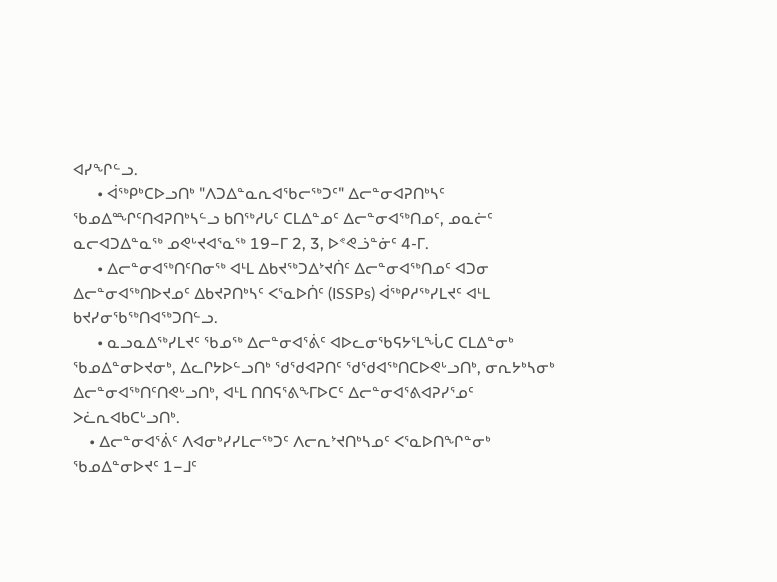ᐊᓯᖏᓪᓗ.
      • ᐋᖅᑭᒃᑕᐅᓗᑎᒃ "ᐱᑐᐃᓐᓇᕆᐊᖃᓕᖅᑐᑦ" ᐃᓕᓐᓂᐊᕈᑎᒃᓴᑦ ᖃᓄᐃᙱᑦᑎᐊᕈᑎᒃᓴᓪᓗ ᑲᑎᖅᓱᒐᑦ ᑕᒪᐃᓐᓄᑦ ᐃᓕᓐᓂᐊᖅᑎᓄᑦ, ᓄᓇᓖᑦ ᓇᓕᐊᑐᐃᓐᓇᖅ ᓄᕙᒡᔪᐊᕐᓇᖅ 19−ᒥ 2, 3, ᐅᕝᕙᓘᓐᓃᑦ 4-ᒥ.
      • ᐃᓕᓐᓂᐊᖅᑎᑦᑎᓂᖅ ᐊᒻᒪ ᐃᑲᔪᖅᑐᐃᔾᔪᑏᑦ ᐃᓕᓐᓂᐊᖅᑎᓄᑦ ᐊᑐᓂ ᐃᓕᓐᓂᐊᖅᑎᐅᔪᓄᑦ ᐃᑲᔪᕈᑎᒃᓴᑦ ᐸᕐᓇᐅᑏᑦ (ISSPs) ᐋᖅᑭᓱᖅᓯᒪᔪᑦ ᐊᒻᒪ ᑲᔪᓯᓂᖃᖅᑎᐊᖅᑐᑎᓪᓗ.
      • ᓇᓗᓇᐃᖅᓯᒪᔪᑦ ᖃᓄᖅ ᐃᓕᓐᓂᐊᕐᕖᑦ ᐊᐅᓚᓂᖃᕋᔭᕐᒪᖔᑕ ᑕᒪᐃᓐᓂᒃ ᖃᓄᐃᓐᓂᐅᔪᓂᒃ, ᐃᓚᒋᔭᐅᓪᓗᑎᒃ ᖁᖁᐊᕈᑎᑦ ᖁᖁᐊᖅᑎᑕᐅᕙᒡᓗᑎᒃ, ᓂᕆᔭᒃᓴᓂᒃ ᐃᓕᓐᓂᐊᖅᑎᑦᑎᕙᒡᓗᑎᒃ, ᐊᒻᒪ ᑎᑎᕋᕐᕕᖕᒥᐅᑕᑦ ᐃᓕᓐᓂᐊᕐᕕᐊᕈᓯᕐᓄᑦ ᐳᓛᕆᐊᑲᑕᒡᓗᑎᒃ.
    • ᐃᓕᓐᓂᐊᕐᕖᑦ ᐱᐊᓂᒃᓯᓯᒪᓕᖅᑐᑦ ᐱᓕᕆᔾᔪᑎᒃᓴᓄᑦ ᐸᕐᓇᐅᑎᖏᓐᓂᒃ ᖃᓄᐃᓐᓂᐅᔪᑦ 1−ᒧᑦ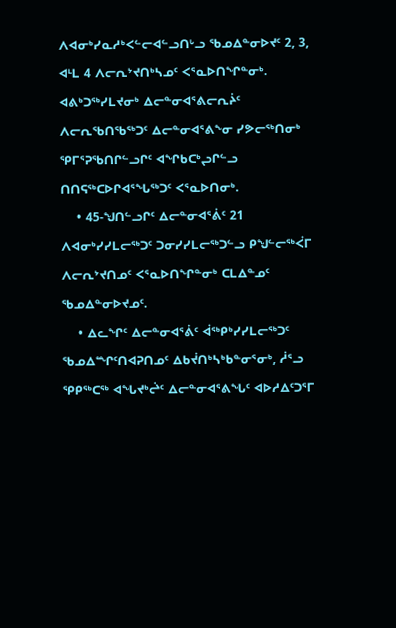ᐱᐊᓂᒃᓯᓇᓱᒃᐸᓪᓕᐊᓪᓗᑎᒡᓗ ᖃᓄᐃᓐᓂᐅᔪᑦ 2, 3, ᐊᒻᒪ 4 ᐱᓕᕆᔾᔪᑎᒃᓴᓄᑦ ᐸᕐᓇᐅᑎᖏᓐᓂᒃ. ᐊᕕᒃᑐᖅᓯᒪᔪᓂᒃ ᐃᓕᓐᓂᐊᕐᕕᓕᕆᔩᑦ ᐱᓕᕆᖃᑎᖃᖅᑐᑦ ᐃᓕᓐᓂᐊᕐᕕᖕᓂ ᓯᕗᓕᖅᑎᓂᒃ ᕿᒥᕐᕈᖃᑎᒋᓪᓗᒋᑦ ᐊᖏᑲᑕᒃᖢᒋᓪᓗ ᑎᑎᕋᖅᑕᐅᒋᐊᕐᖓᖅᑐᑦ ᐸᕐᓇᐅᑎᓂᒃ.
    • 45-ᖑᑎᓪᓗᒋᑦ ᐃᓕᓐᓂᐊᕐᕖᑦ 21 ᐱᐊᓂᒃᓯᓯᒪᓕᖅᑐᑦ ᑐᓂᓯᓯᒪᓕᖅᑐᓪᓗ ᑭᖑᓪᓕᖅᐹᒥ ᐱᓕᕆᔾᔪᑎᓄᑦ ᐸᕐᓇᐅᑎᖏᓐᓂᒃ ᑕᒪᐃᓐᓄᑦ ᖃᓄᐃᓐᓂᐅᔪᓄᑦ.
    • ᐃᓚᖏᑦ ᐃᓕᓐᓂᐊᕐᕖᑦ ᐋᖅᑭᒃᓯᓯᒪᓕᖅᑐᑦ ᖃᓄᐃᙱᑦᑎᐊᕈᑎᓄᑦ ᐃᑲᔫᑎᒃᓴᒃᑲᓐᓂᕐᓂᒃ, ᓲᕐᓗ ᕿᑭᖅᑕᖅ ᐊᖓᔪᒃᖡᑦ ᐃᓕᓐᓂᐊᕐᕕᖓᑦ ᐊᐅᓱᐃᑦᑐᕐᒥ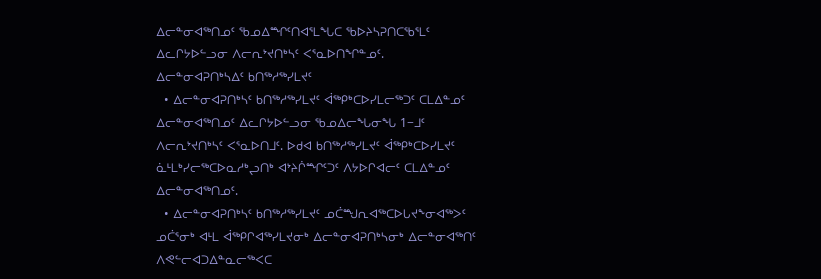ᐃᓕᓐᓂᐊᖅᑎᓄᑦ ᖃᓄᐃᙱᑦᑎᐊᕐᒪᖓᑕ ᖃᐅᔨᓴᕈᑎᑕᖃᕐᒪᑦ ᐃᓚᒋᔭᐅᓪᓗᓂ ᐱᓕᕆᔾᔪᑎᒃᓴᑦ ᐸᕐᓇᐅᑎᖏᓐᓄᑦ.
ᐃᓕᓐᓂᐊᕈᑎᒃᓴᐃᑦ ᑲᑎᖅᓱᖅᓯᒪᔪᑦ
  • ᐃᓕᓐᓂᐊᕈᑎᒃᓴᑦ ᑲᑎᖅᓱᖅᓯᒪᔪᑦ ᐋᖅᑭᒃᑕᐅᓯᒪᓕᖅᑐᑦ ᑕᒪᐃᓐᓄᑦ ᐃᓕᓐᓂᐊᖅᑎᓄᑦ ᐃᓚᒋᔭᐅᓪᓗᓂ ᖃᓄᐃᓕᖓᓂᖓ 1−ᒧᑦ ᐱᓕᕆᔾᔪᑎᒃᓴᑦ ᐸᕐᓇᐅᑎᒧᑦ. ᐅᑯᐊ ᑲᑎᖅᓱᖅᓯᒪᔪᑦ ᐋᖅᑭᒃᑕᐅᓯᒪᔪᑦ ᓈᒻᒪᒃᓯᓕᖅᑕᐅᓇᓱᒃᖢᑎᒃ ᐊᔾᔨᒌᙱᑦᑐᑦ ᐱᔭᐅᒋᐊᓕᑦ ᑕᒪᐃᓐᓄᑦ ᐃᓕᓐᓂᐊᖅᑎᓄᑦ.
  • ᐃᓕᓐᓂᐊᕈᑎᒃᓴᑦ ᑲᑎᖅᓱᖅᓯᒪᔪᑦ ᓄᑖᙳᕆᐊᖅᑕᐅᒐᔪᖕᓂᐊᖅᐳᑦ ᓄᑖᕐᓂᒃ ᐊᒻᒪ ᐋᖅᑭᒋᐊᖅᓯᒪᔪᓂᒃ ᐃᓕᓐᓂᐊᕈᑎᒃᓴᓂᒃ ᐃᓕᓐᓂᐊᖅᑎᑦ ᐱᕙᓪᓕᐊᑐᐃᓐᓇᓕᖅᐸᑕ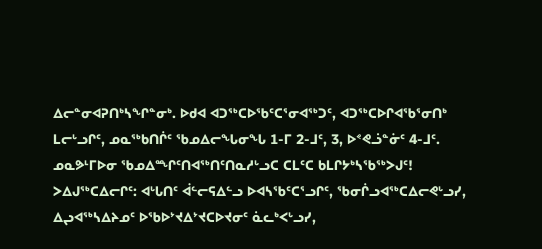ᐃᓕᓐᓂᐊᕈᑎᒃᓴᖏᓐᓂᒃ. ᐅᑯᐊ ᐊᑐᖅᑕᐅᖃᑦᑕᕐᓂᐊᖅᑐᑦ, ᐊᑐᖅᑕᐅᒋᐊᖃᕐᓂᑎᒃ ᒪᓕᒡᓗᒋᑦ, ᓄᓇᖅᑲᑎᒌᑦ ᖃᓄᐃᓕᖓᓂᖓ 1-ᒥ 2-ᒧᑦ, 3, ᐅᕝᕙᓘᓐᓃᑦ 4-ᒧᑦ.
ᓄᓇᕗᒻᒥᐅᓂ ᖃᓄᐃᙱᑦᑎᐊᖅᑎᑦᑎᓇᓱᒡᓗᑕ ᑕᒪᑦᑕ ᑲᒪᒋᔭᒃᓴᖃᖅᐳᒍᑦ! ᐳᐃᒍᖅᑕᐃᓕᒋᑦ: ᐊᒡᒐᑎᑦ ᐋᓪᓕᕋᐃᓪᓗ ᐅᐊᓴᖃᑦᑕᕐᓗᒋᑦ, ᖃᓂᒌᓗᐊᖅᑕᐃᓕᕙᒡᓗᓯ, ᐃᖢᐊᖅᓴᐃᔨᓄᑦ ᐅᖃᐅᔾᔪᐃᔾᔪᑕᐅᔪᓂᑦ ᓈᓚᒃᐸᒡᓗᓯ,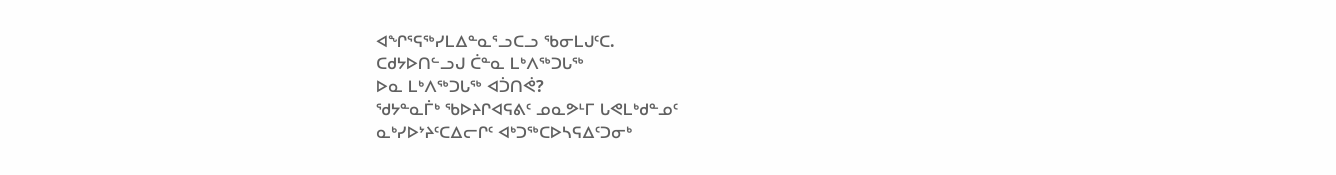ᐊᖏᕐᕋᖅᓯᒪᐃᓐᓇᕐᓗᑕᓗ ᖃᓂᒪᒍᑦᑕ.
ᑕᑯᔭᐅᑎᓪᓗᒍ ᑖᓐᓇ ᒪᒃᐱᖅᑐᒐᖅ
ᐅᓇ ᒪᒃᐱᖅᑐᒐᖅ ᐊᑑᑎᕚ?
ᖁᔭᓐᓇᒦᒃ ᖃᐅᔨᒋᐊᕋᕕᑦ ᓄᓇᕗᒻᒥ ᒐᕙᒪᒃᑯᓐᓄᑦ
ᓇᒃᓯᐅᔾᔨᑦᑕᐃᓕᒋᑦ ᐊᒃᑐᖅᑕᐅᓴᕋᐃᑦᑐᓂᒃ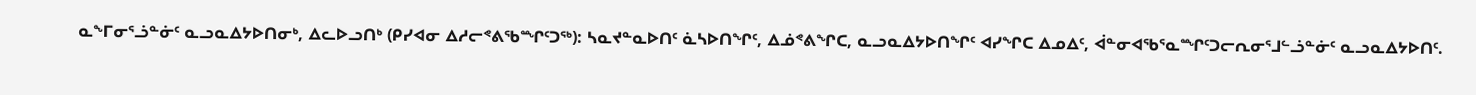ᓇᖕᒥᓂᕐᓘᓐᓃᑦ ᓇᓗᓇᐃᔭᐅᑎᓂᒃ, ᐃᓚᐅᓗᑎᒃ (ᑭᓯᐊᓂ ᐃᓱᓕᕝᕕᖃᙱᑦᑐᖅ): ᓴᓇᔪᓐᓇᐅᑎᑦ ᓈᓴᐅᑎᖏᑦ, ᐃᓅᕝᕕᖏᑕ, ᓇᓗᓇᐃᔭᐅᑎᖏᑦ ᐊᓯᖏᑕ ᐃᓄᐃᑦ, ᐋᓐᓂᐊᖃᕐᓇᙱᑦᑐᓕᕆᓂᕐᒧᓪᓘᓐᓃᑦ ᓇᓗᓇᐃᔭᐅᑎᑦ.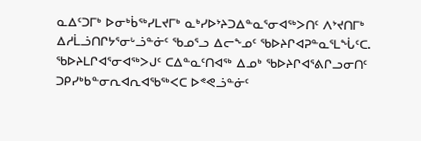ᓇᐃᑦᑐᒥᒃ ᐅᓂᒃᑳᖅᓯᒪᔪᒥᒃ ᓇᒃᓯᐅᔾᔨᑐᐃᓐᓇᕐᓂᐊᖅᐳᑎᑦ ᐱᔾᔪᑎᒥᒃ ᐃᓱᒫᓘᑎᒋᔭᕐᓂᒡᓘᓐᓃᑦ ᖃᓄᕐᓗ ᐃᓕᖕᓄᑦ ᖃᐅᔨᒋᐊᕈᓐᓇᕐᒪᖔᑦᑕ. ᖃᐅᔨᒪᒋᐊᕐᓂᐊᖅᐳᒍᑦ ᑕᐃᓐᓇᑦᑎᐊᖅ ᐃᓄᒃ ᖃᐅᔨᒋᐊᕐᕕᒋᓗᓂᑎᑦ ᑐᑭᓯᒃᑲᓐᓂᕆᐊᕆᐊᖃᖅᐸᑕ ᐅᕝᕙᓘᓐᓃᑦ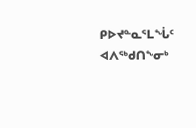ᑭᐅᔪᓐᓇᕐᒪᖔᑦ ᐊᐱᖅᑯᑎᖕᓂᒃ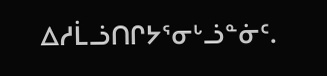ᐃᓱᒫᓘᑎᒋᔭᕐᓂᒡᓘᓐᓃᑦ.